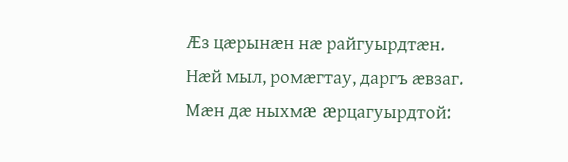Æз цæрынæн нæ райгуырдтæн.
Нæй мыл, ромæгтау, даргъ æвзаг.
Мæн дæ ныхмæ æрцагуырдтой: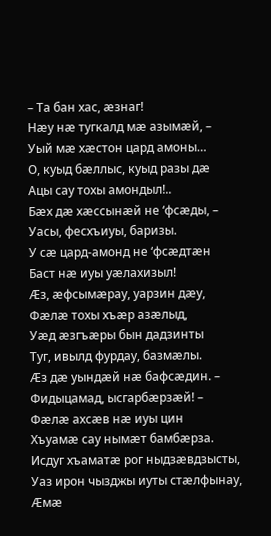– Та бан хас, æзнаг!
Нæу нæ тугкалд мæ азымæй, –
Уый мæ хæстон цард амоны…
О, куыд бæллыс, куыд разы дæ
Ацы сау тохы амондыл!..
Бæх дæ хæссынæй не ‘фсæды, –
Уасы, фесхъиуы, баризы.
У сæ цард-амонд не ‘фсæдтæн
Баст нæ иуы уæлахизыл!
Æз, æфсымæрау, уарзин дæу,
Фæлæ тохы хъæр азæлыд,
Уæд æзгъæры бын дадзинты
Туг, ивылд фурдау, базмæлы.
Æз дæ уындæй нæ бафсæдин. –
Фидыцамад, ысгарбæрзæй! –
Фæлæ ахсæв нæ иуы цин
Хъуамæ сау нымæт бамбæрза.
Исдуг хъаматæ рог ныдзæвдзысты,
Уаз ирон чызджы иуты стæлфынау,
Æмæ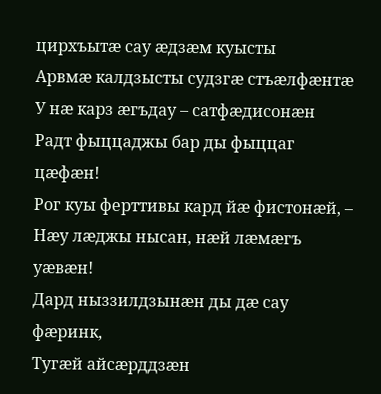цирхъытæ сау æдзæм куысты
Арвмæ калдзысты судзгæ стъæлфæнтæ
У нæ карз æгъдау – сатфæдисонæн
Радт фыццаджы бар ды фыццаг цæфæн!
Рог куы ферттивы кард йæ фистонæй, –
Нæу лæджы нысан, нæй лæмæгъ уæвæн!
Дард ныззилдзынæн ды дæ сау фæринк,
Тугæй айсæрддзæн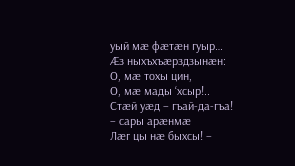уый мæ фæтæн гуыр…
Æз ныхъхъæрздзынæн: О, мæ тохы цин,
О, мæ мады ‘хсыр!..
Стæй уæд – гъай-да-гъа! – сары арæнмæ
Лæг цы нæ быхсы! –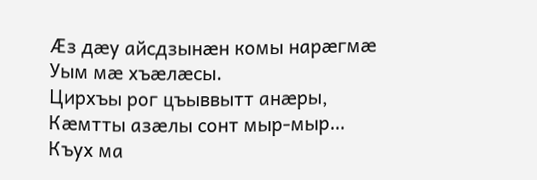Æз дæу айсдзынæн комы нарæгмæ
Уым мæ хъæлæсы.
Цирхъы рог цъыввытт анæры,
Кæмтты азæлы сонт мыр-мыр…
Къух ма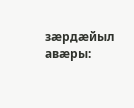зæрдæйыл авæры: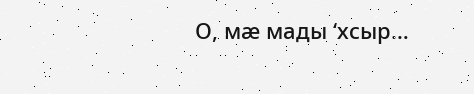О, мæ мады ‘хсыр…